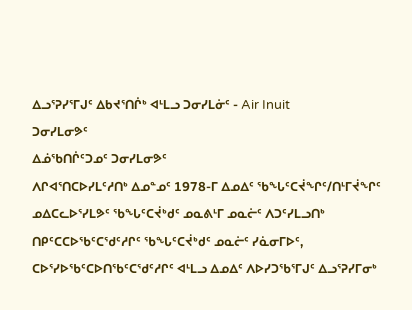ᐃᓗᕐᕈᓯᕐᒥᒍᑦ ᐃᑲᔪᕐᑎᒌᒃ ᐊᒻᒪᓗ ᑐᓂᓯᒪᓃᑦ - Air Inuit
ᑐᓂᓯᒪᓂᕗᑦ
ᐃᓅᖃᑎᒌᑦᑐᓄᑦ ᑐᓂᓯᒪᓂᕗᑦ
ᐱᒋᐊᕐᑎᑕᐅᓯᒪᑦᓱᑎᒃ ᐃᓄᓐᓄᑦ 1978-ᒥ ᐃᓄᐃᑦ ᖃᖓᑦᑕᔫᖏᑦ/ᑎᒻᒥᔫᖏᑦ ᓄᐃᑕᓚᐅᕐᓯᒪᕗᑦ ᖃᖓᑦᑕᔫᒃᑯᑦ ᓄᓇᕕᒻᒥ ᓄᓇᓖᑦ ᐱᑐᑦᓯᒪᓗᑎᒃ ᑎᑭᑦᑕᑕᐅᖃᑦᑕᖁᑦᓱᒋᑦ ᖃᖓᑦᑕᔫᒃᑯᑦ ᓄᓇᓖᑦ ᓯᓈᓂᒥᐅᑦ, ᑕᐅᕐᓯᐅᖃᑦᑕᐅᑎᖃᑦᑕᖁᑦᓱᒋᑦ ᐊᒻᒪᓗ ᐃᓄᐃᑦ ᐱᐅᓯᑐᖃᕐᒥᒍᑦ ᐃᓗᕐᕈᓯᒥᓂᒃ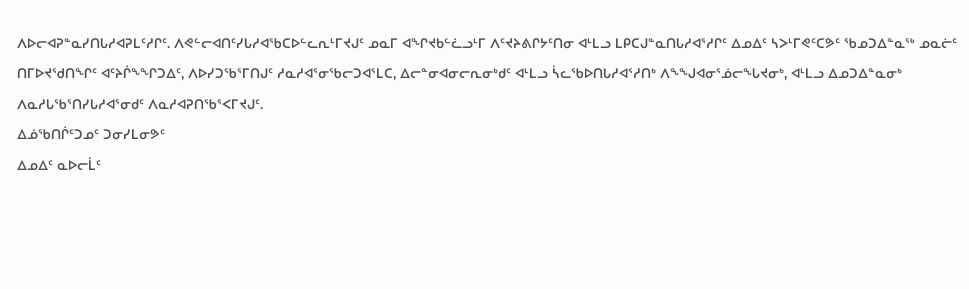ᐱᐅᓕᐊᕈᓐᓇᓯᑎᒐᓱᐊᕈᒪᑦᓱᒋᑦ. ᐱᕙᓪᓕᐊᑎᑦᓯᒐᓱᐊᖃᑕᐅᓪᓚᕆᒻᒥᔪᒍᑦ ᓄᓇᒥ ᐊᖏᔪᑲᓪᓛᓗᒻᒥ ᐱᑦᔪᔨᕕᒋᔭᑦᑎᓂ ᐊᒻᒪᓗ ᒪᑭᑕᒍᓐᓇᑎᒐᓱᐊᕐᓱᒋᑦ ᐃᓄᐃᑦ ᓴᐳᒻᒥᕙᑦᑕᕗᑦ ᖃᓄᑐᐃᓐᓇᖅ ᓄᓇᓖᑦ ᑎᒥᐅᔪᖁᑎᖏᑦ ᐊᑦᔨᒌᖕᖏᑐᐃᑦ, ᐱᐅᓯᑐᖃᕐᒥᑎᒍᑦ ᓱᓇᓱᐊᕐᓂᖃᓕᑐᐊᕐᒪᑕ, ᐃᓕᓐᓂᐊᓂᓕᕆᓂᒃᑯᑦ ᐊᒻᒪᓗ ᓵᓚᖃᐅᑎᒐᓱᐊᕐᓱᑎᒃ ᐱᖕᖑᐊᓂᕐᓅᓕᖓᔪᓂᒃ, ᐊᒻᒪᓗ ᐃᓄᑐᐃᓐᓇᓂᒃ ᐱᓇᓱᒐᖃᕐᑎᓯᒐᓱᐊᕐᓂᑯᑦ ᐱᓇᓱᐊᕈᑎᖃᕐᐸᒥᔪᒍᑦ.
ᐃᓅᖃᑎᒌᑦᑐᓄᑦ ᑐᓂᓯᒪᓂᕗᑦ
ᐃᓄᐃᑦ ᓇᐅᓕᒫᑦ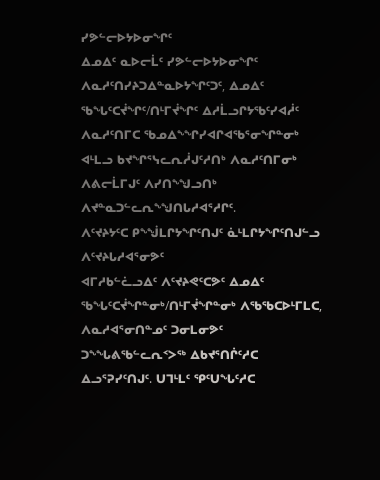ᓯᕗᓪᓕᐅᔭᐅᓂᖏᑦ
ᐃᓄᐃᑦ ᓇᐅᓕᒫᑦ ᓯᕗᓪᓕᐅᔭᐅᓂᖏᑦ
ᐱᓇᓱᑦᑎᓯᔨᑐᐃᓐᓇᐅᔭᖏᑦᑐᑦ, ᐃᓄᐃᑦ ᖃᖓᑦᑕᔫᖏᑦ/ᑎᒻᒥᔫᖏᑦ ᐃᓱᒫᓗᒋᔭᖃᑦᓯᐊᓲᑦ ᐱᓇᓱᑦᑎᒥᑕ ᖃᓄᐃᖕᖏᓯᐊᒋᐊᖃᕐᓂᖏᓐᓂᒃ ᐊᒻᒪᓗ ᑲᔪᖏᕐᓭᓚᕆᓲᒍᑦᓱᑎᒃ ᐱᓇᓱᑦᑎᒥᓂᒃ ᐱᕕᓕᒫᒥᒍᑦ ᐱᓯᑎᖕᖑᓗᑎᒃ ᐱᔪᓐᓇᑐᓪᓚᕆᖕᖑᑎᒐᓱᐊᕐᓱᒋᑦ.
ᐱᑦᔪᔨᔭᑦᑕ ᑭᖕᖒᒪᒋᔭᖏᑦᑎᒍᑦ ᓈᒻᒪᒋᔭᖏᑦᑎᒍᓪᓗ ᐱᑦᔪᔨᒐᓱᐊᕐᓂᕗᑦ
ᐊᒥᓱᑲᓪᓛᓗᐃᑦ ᐱᑦᔪᔨᕙᑦᑕᕗᑦ ᐃᓄᐃᑦ ᖃᖓᑦᑕᔫᖏᓐᓂᒃ/ᑎᒻᒥᔫᖏᓐᓂᒃ ᐱᖃᖃᑕᐅᒻᒥᒪᑕ, ᐱᓇᓱᐊᕐᓂᑎᓐᓄᑦ ᑐᓂᒪᓂᕗᑦ ᑐᖕᖓᕕᖃᓪᓚᕆᑉᐳᖅ ᐃᑲᔪᕐᑎᒌᑦᓱᑕ ᐃᓗᕐᕈᓯᑦᑎᒍᑦ. ᑌᒣᒻᒪᑦ ᕿᑦᑌᖓᑦᓱᑕ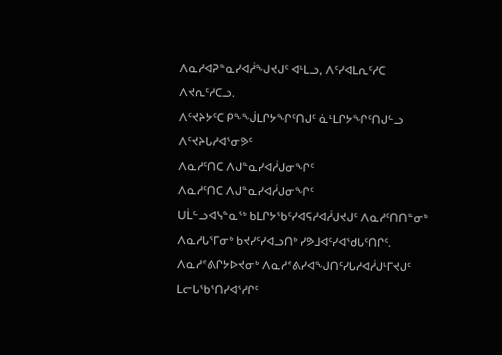ᐱᓇᓱᐊᕈᓐᓇᓯᐊᓲᖑᔪᒍᑦ ᐊᒻᒪᓗ, ᐱᑦᓯᐊᒪᕆᑦᓱᑕ ᐱᔪᕆᑦᓱᑕᓗ.
ᐱᑦᔪᔨᔭᑦᑕ ᑭᖕᖒᒪᒋᔭᖏᑦᑎᒍᑦ ᓈᒻᒪᒋᔭᖏᑦᑎᒍᓪᓗ ᐱᑦᔪᔨᒐᓱᐊᕐᓂᕗᑦ
ᐱᓇᓱᑦᑎᑕ ᐱᒍᓐᓇᓯᐊᓲᒍᓂᖏᑦ
ᐱᓇᓱᑦᑎᑕ ᐱᒍᓐᓇᓯᐊᓲᒍᓂᖏᑦ
ᑌᒫᓪᓗᐊᓭᓐᓇᖅ ᑲᒪᒋᔭᖃᑦᓯᐊᕋᓱᐊᓲᒍᔪᒍᑦ ᐱᓇᓱᑦᑎᑎᓐᓂᒃ ᐱᓇᓱᒐᕐᒥᓂᒃ ᑲᔪᓯᑦᓯᐊᓗᑎᒃ ᓯᕗᒧᐊᑦᓯᐊᖁᒐᑦᑎᒋᑦ. ᐱᓇᓱᕝᕕᒋᔭᐅᔪᓂᒃ ᐱᓇᓱᕝᕕᓯᐊᖑᑎᑦᓯᒐᓱᐊᓲᒍᒻᒥᔪᒍᑦ ᒪᓕᒐᖃᕐᑎᓯᐊᕐᓱᒋᑦ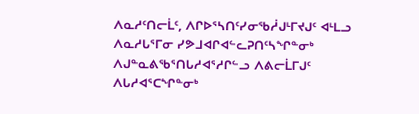ᐱᓇᓱᑦᑎᓕᒫᑦ, ᐱᒋᐅᕐᓴᑎᑦᓯᓂᖃᓲᒍᒻᒥᔪᒍᑦ ᐊᒻᒪᓗ ᐱᓇᓱᒐᕐᒥᓂ ᓯᕗᒧᐊᒋᐊᓪᓚᕈᑎᑦᓴᖏᓐᓂᒃ ᐱᒍᓐᓇᕕᖃᕐᑎᒐᓱᐊᕐᓱᒋᓪᓗ ᐱᕕᓕᒫᒥᒍᑦ ᐱᒐᓱᐊᕐᑕᖏᓐᓂᒃ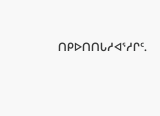ᑎᑭᐅᑎᑎᒐᓱᐊᕐᓱᒋᑦ.